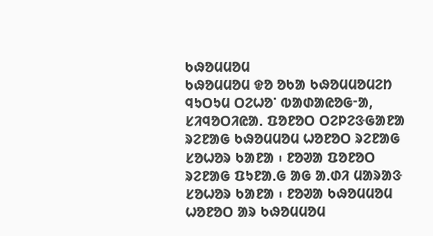ᱠᱷᱚᱢᱢᱚᱢ
ᱠᱷᱚᱢᱢᱚᱢ ᱫᱚ ᱚᱠᱟ ᱠᱷᱚᱢᱢᱚᱢᱮᱴ ᱧᱩᱛᱩᱢ ᱛᱮᱦᱚᱸ ᱵᱟᱰᱟᱭᱚᱜᱼᱟ, ᱥᱤᱧᱚᱛᱤᱭᱟᱹ ᱯᱚᱱᱚᱛ ᱛᱮᱞᱮᱝᱜᱟᱱᱟ ᱨᱮᱱᱟᱜ ᱠᱷᱚᱢᱢᱚᱢ ᱦᱚᱱᱚᱛ ᱨᱮᱱᱟᱜ ᱥᱚᱦᱚᱨ ᱠᱟᱱᱟ ᱾ ᱱᱚᱣᱟ ᱯᱚᱱᱚᱛ ᱨᱮᱱᱟᱜ ᱯᱩᱱᱟᱹᱜ ᱟᱜ ᱟᱹᱰᱤ ᱢᱟᱨᱟᱝ ᱥᱚᱦᱚᱨ ᱠᱟᱱᱟ ᱾ ᱱᱚᱣᱟ ᱠᱷᱚᱢᱢᱚᱢ ᱦᱚᱱᱚᱛ ᱟᱨ ᱠᱷᱚᱢᱢᱚᱢ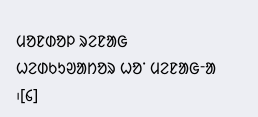ᱢᱚᱱᱰᱚᱞ ᱨᱮᱱᱟᱜ ᱦᱮᱰᱠᱩᱣᱟᱴᱚᱨ ᱦᱚᱸ ᱢᱮᱱᱟᱜᱼᱟ ᱾[᱔]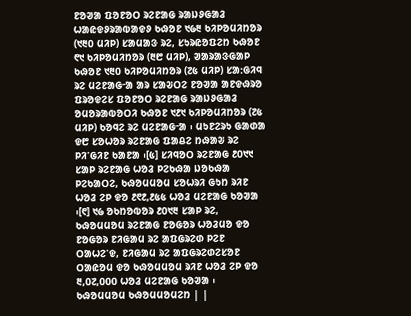ᱱᱚᱣᱟ ᱯᱚᱱᱚᱛ ᱨᱮᱱᱟᱜ ᱨᱟᱡᱽᱜᱟᱲ ᱦᱟᱭᱫᱽᱨᱟᱵᱟᱫᱽ ᱠᱷᱚᱱ ᱑᱙᱓ ᱠᱤᱞᱚᱢᱤᱴᱚᱨ (᱑᱓᱐ ᱢᱤᱞ) ᱥᱟᱢᱟᱝ ᱨᱮ, ᱥᱩᱨᱭᱚᱯᱮᱴ ᱠᱷᱚᱱ ᱖᱑ ᱠᱤᱞᱚᱢᱤᱴᱚᱨ (᱓᱘ ᱢᱤᱞ), ᱣᱟᱨᱟᱝᱜᱟᱞ ᱠᱷᱚᱱ ᱑᱓᱐ ᱠᱤᱞᱚᱢᱤᱴᱚᱨ (᱗᱕ ᱢᱤᱞ) ᱥᱟᱺᱜᱤᱧ ᱨᱮ ᱢᱮᱱᱟᱜᱼᱟ ᱟᱨ ᱥᱟᱶᱛᱮ ᱱᱚᱣᱟ ᱟᱱᱫᱷᱨᱚ ᱯᱨᱚᱫᱮᱥ ᱯᱚᱱᱚᱛ ᱨᱮᱱᱟᱜ ᱨᱟᱡᱽᱜᱟᱲ ᱚᱢᱚᱨᱟᱵᱚᱛᱤ ᱠᱷᱚᱱ ᱑᱒᱑ ᱠᱤᱞᱚᱢᱤᱴᱚᱨ (᱗᱕ ᱢᱤᱞ) ᱠᱚᱧᱮ ᱨᱮ ᱢᱮᱱᱟᱜᱼᱟ ᱾ ᱢᱩᱱᱮᱨᱩ ᱜᱟᱰᱟ ᱫ᱘ ᱥᱚᱦᱚᱨ ᱨᱮᱱᱟᱜ ᱯᱟᱪᱮ ᱴᱷᱟᱶ ᱨᱮ ᱞᱤᱸᱜᱤᱱ ᱠᱟᱱᱟ ᱾[᱕] ᱥᱤᱧᱚᱛ ᱨᱮᱱᱟᱜ ᱒᱐᱑᱑ ᱥᱟᱞ ᱨᱮᱱᱟᱜ ᱦᱚᱲ ᱞᱮᱠᱷᱟ ᱡᱚᱠᱷᱟ ᱞᱮᱠᱟᱛᱮ, ᱠᱷᱚᱢᱢᱚᱢ ᱥᱚᱦᱨᱤ ᱜᱩᱴ ᱨᱤᱱ ᱦᱚᱲ ᱮᱞ ᱫᱚ ᱒᱖᱒,᱒᱕᱕ ᱦᱚᱲ ᱢᱮᱱᱟᱜ ᱠᱚᱣᱟ ᱾[᱖] ᱑᱙ ᱚᱠᱴᱚᱵᱚᱨ ᱒᱐᱑᱓ ᱥᱟᱞ ᱨᱮ, ᱠᱷᱚᱢᱢᱚᱢ ᱨᱮᱱᱟᱜ ᱱᱚᱜᱚᱨ ᱦᱚᱲᱢᱚ ᱫᱚ ᱱᱚᱜᱚᱨ ᱱᱤᱜᱟᱢ ᱨᱮ ᱟᱯᱜᱨᱮᱰ ᱞᱮᱱ ᱛᱟᱦᱮᱸᱫ, ᱱᱤᱜᱟᱢ ᱨᱮ ᱟᱯᱜᱨᱮᱰᱮᱥᱚᱱ ᱛᱟᱭᱚᱢ ᱫᱚ ᱠᱷᱚᱢᱢᱚᱢ ᱨᱤᱱ ᱦᱚᱲ ᱮᱞ ᱫᱚ ᱓,᱐᱗,᱐᱐᱐ ᱦᱚᱲ ᱢᱮᱱᱟᱜ ᱠᱚᱣᱟ ᱾
ᱠᱷᱚᱢᱢᱚᱢ ᱠᱷᱚᱢᱢᱚᱢᱮᱴ | |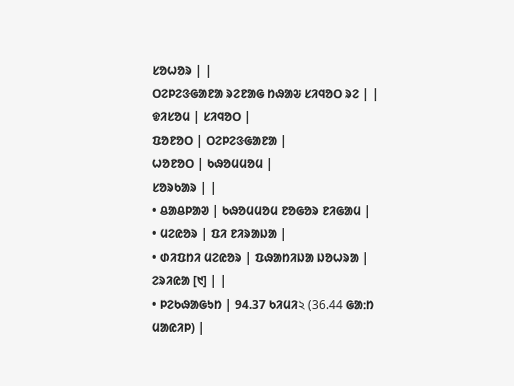ᱥᱚᱦᱚᱨ | |
ᱛᱮᱞᱮᱝᱜᱟᱱᱟ ᱨᱮᱱᱟᱜ ᱴᱷᱟᱶ ᱥᱤᱧᱚᱛ ᱨᱮ | |
ᱫᱤᱥᱚᱢ | ᱥᱤᱧᱚᱛ |
ᱯᱚᱱᱚᱛ | ᱛᱮᱞᱮᱝᱜᱟᱱᱟ |
ᱦᱚᱱᱚᱛ | ᱠᱷᱚᱢᱢᱚᱢ |
ᱥᱚᱨᱠᱟᱨ | |
• ᱪᱟᱪᱞᱟᱣ | ᱠᱷᱚᱢᱢᱚᱢ ᱱᱚᱜᱚᱨ ᱱᱤᱜᱟᱢ |
• ᱢᱮᱭᱚᱨ | ᱯᱤ ᱱᱤᱨᱟᱡᱟ |
• ᱰᱤᱯᱴᱤ ᱢᱮᱭᱚᱨ | ᱯᱷᱟᱴᱤᱡᱟ ᱡᱚᱦᱨᱟ |
ᱮᱨᱤᱭᱟ [᱑] | |
• ᱞᱮᱠᱷᱟᱜᱩᱴ | 94.37 ᱠᱤᱢᱤ২ (36.44 ᱜᱟᱺᱴ ᱢᱟᱭᱤᱞ) |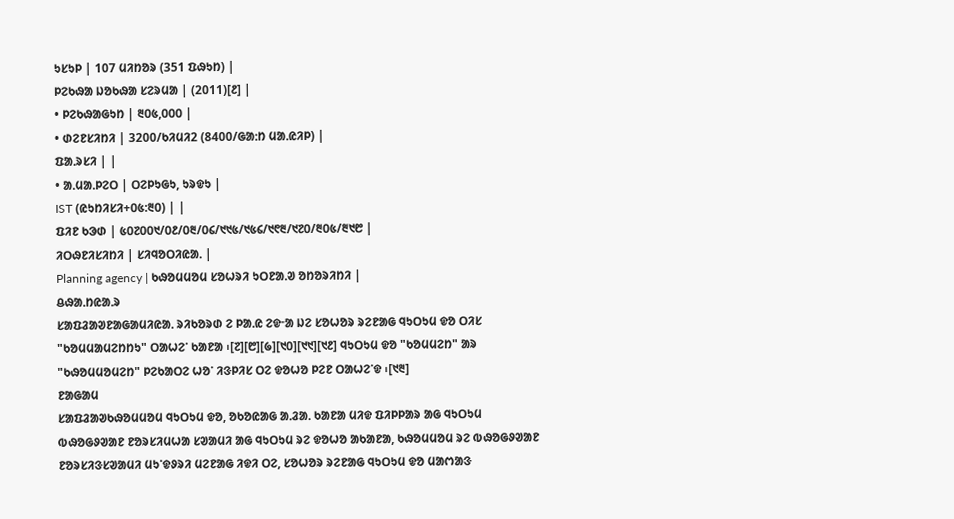ᱩᱥᱩᱞ | 107 ᱢᱤᱴᱚᱨ (351 ᱯᱷᱩᱴ) |
ᱞᱮᱠᱷᱟ ᱡᱚᱠᱷᱟ ᱥᱮᱨᱢᱟ | (2011)[᱒] |
• ᱞᱮᱠᱷᱟᱜᱩᱴ | ᱓᱐᱕,᱐᱐᱐ |
• ᱰᱮᱱᱥᱤᱴᱤ | 3200/ᱠᱤᱢᱤ2 (8400/ᱜᱟᱺᱴ ᱢᱟᱹᱭᱤᱞ) |
ᱯᱟᱹᱨᱥᱤ | |
• ᱟᱹᱢᱟᱹᱞᱮᱛ | ᱛᱮᱞᱩᱜᱩ, ᱩᱨᱫᱩ |
IST (ᱭᱩᱴᱤᱥᱤ+᱐᱕:᱓᱐) | |
ᱯᱤᱱ ᱠᱳᱰ | ᱕᱐᱗᱐᱐᱑/᱐᱒/᱐᱓/᱐᱔/᱑᱑᱕/᱑᱕᱔/᱑᱖᱓/᱑᱗᱐/᱓᱐᱕/᱓᱑᱘ |
ᱤᱛᱷᱱᱤᱥᱤᱴᱤ | ᱥᱤᱧᱚᱛᱤᱭᱟᱹ |
Planning agency | ᱠᱷᱚᱢᱢᱚᱢ ᱥᱚᱦᱨᱤ ᱩᱛᱱᱟᱹᱣ ᱚᱴᱚᱨᱤᱴᱤ |
ᱪᱷᱟᱹᱴᱭᱟᱹᱨ
ᱥᱟᱯᱲᱟᱣᱱᱟᱜᱟᱢᱤᱭᱟᱹ ᱨᱤᱠᱚᱨᱰ ᱮ ᱞᱟᱹᱭ ᱮᱫᱼᱟ ᱡᱮ ᱥᱚᱦᱚᱨ ᱨᱮᱱᱟᱜ ᱧᱩᱛᱩᱢ ᱫᱚ ᱛᱤᱥ "ᱠᱚᱢᱢᱟᱢᱮᱴᱴᱩ" ᱛᱟᱦᱮᱸ ᱠᱟᱱᱟ ᱾[᱗][᱘][᱙][᱑᱐][᱑᱑][᱑᱒] ᱧᱩᱛᱩᱢ ᱫᱚ "ᱠᱚᱢᱢᱮᱴ" ᱟᱨ "ᱠᱷᱚᱢᱢᱚᱢᱮᱴ" ᱞᱮᱠᱟᱛᱮ ᱦᱚᱸ ᱤᱝᱞᱤᱥ ᱛᱮ ᱫᱚᱦᱚ ᱞᱮᱱ ᱛᱟᱦᱮᱸᱫ ᱾[᱑᱓]
ᱱᱟᱜᱟᱢ
ᱥᱟᱯᱲᱟᱣᱠᱷᱚᱢᱢᱚᱢ ᱧᱩᱛᱩᱢ ᱫᱚ, ᱚᱠᱚᱭᱟᱜ ᱟᱹᱲᱟᱹ ᱠᱟᱱᱟ ᱢᱤᱫ ᱯᱤᱞᱞᱟᱨ ᱟᱜ ᱧᱩᱛᱩᱢ ᱵᱷᱚᱜᱽᱣᱟᱱ ᱱᱚᱨᱥᱤᱢᱦᱟ ᱥᱣᱟᱢᱤ ᱟᱜ ᱧᱩᱛᱩᱢ ᱨᱮ ᱫᱚᱦᱚ ᱟᱠᱟᱱᱟ, ᱠᱷᱚᱢᱢᱚᱢ ᱨᱮ ᱵᱷᱚᱜᱽᱣᱟᱱ ᱱᱚᱨᱥᱤᱝᱥᱣᱟᱢᱤ ᱢᱩᱸᱫᱽᱨᱤ ᱢᱮᱱᱟᱜ ᱤᱫᱤ ᱛᱮ, ᱥᱚᱦᱚᱨ ᱨᱮᱱᱟᱜ ᱧᱩᱛᱩᱢ ᱫᱚ ᱢᱟᱬᱟᱝ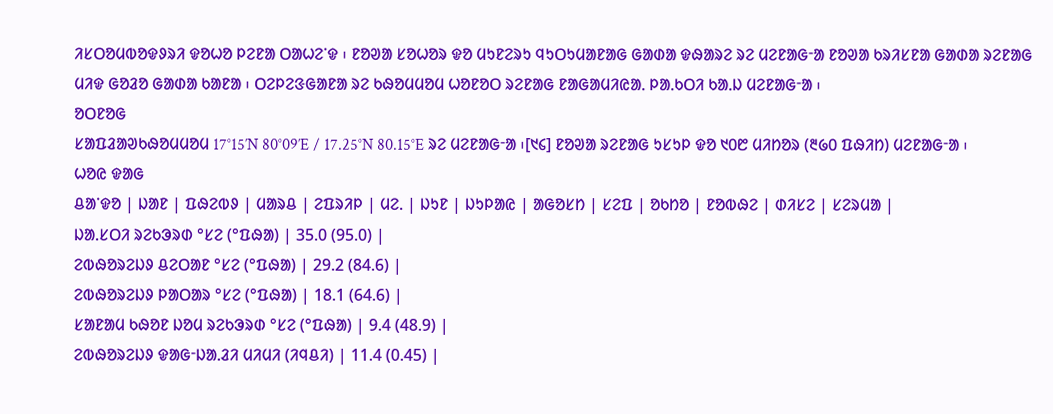ᱤᱥᱛᱚᱢᱵᱚᱫᱽᱨᱤ ᱫᱚᱦᱚ ᱞᱮᱱᱟ ᱛᱟᱦᱮᱸᱫ ᱾ ᱱᱚᱣᱟ ᱥᱚᱦᱚᱨ ᱫᱚ ᱢᱩᱱᱮᱨᱩ ᱧᱩᱛᱩᱢᱟᱱᱟᱜ ᱜᱟᱰᱟ ᱫᱷᱟᱨᱮ ᱨᱮ ᱢᱮᱱᱟᱜᱼᱟ ᱱᱚᱣᱟ ᱠᱨᱤᱥᱱᱟ ᱜᱟᱰᱟ ᱨᱮᱱᱟᱜ ᱢᱤᱫ ᱜᱚᱲᱚ ᱜᱟᱰᱟ ᱠᱟᱱᱟ ᱾ ᱛᱮᱞᱮᱝᱜᱟᱱᱟ ᱨᱮ ᱠᱷᱚᱢᱢᱚᱢ ᱦᱚᱱᱚᱛ ᱨᱮᱱᱟᱜ ᱱᱟᱜᱟᱢᱤᱭᱟᱹ ᱞᱟᱹᱠᱛᱤ ᱠᱟᱹᱡ ᱢᱮᱱᱟᱜᱼᱟ ᱾
ᱚᱛᱱᱚᱜ
ᱥᱟᱯᱲᱟᱣᱠᱷᱚᱢᱢᱚᱢ 17°15′N 80°09′E / 17.25°N 80.15°E ᱨᱮ ᱢᱮᱱᱟᱜᱼᱟ ᱾[᱑᱔] ᱱᱚᱣᱟ ᱨᱮᱱᱟᱜ ᱩᱥᱩᱞ ᱫᱚ ᱑᱐᱘ ᱢᱤᱴᱚᱨ (᱓᱙᱐ ᱯᱷᱤᱴ) ᱢᱮᱱᱟᱜᱼᱟ ᱾
ᱦᱚᱭ ᱫᱟᱜ
ᱪᱟᱸᱫᱚ | ᱡᱟᱱ | ᱯᱷᱮᱵᱽ | ᱢᱟᱨᱪ | ᱮᱯᱨᱤᱞ | ᱢᱮᱹ | ᱡᱩᱱ | ᱡᱩᱞᱟᱭ | ᱟᱜᱚᱥᱴ | ᱥᱮᱯ | ᱚᱠᱴᱚ | ᱱᱚᱵᱷᱮ | ᱰᱤᱥᱮ | ᱥᱮᱨᱢᱟ |
ᱡᱟᱹᱥᱛᱤ ᱨᱮᱠᱳᱨᱰ °ᱥᱮ (°ᱯᱷᱟ) | 35.0 (95.0) |
ᱮᱵᱷᱚᱨᱮᱡᱽ ᱪᱮᱛᱟᱱ °ᱥᱮ (°ᱯᱷᱟ) | 29.2 (84.6) |
ᱮᱵᱷᱚᱨᱮᱡᱽ ᱞᱟᱛᱟᱨ °ᱥᱮ (°ᱯᱷᱟ) | 18.1 (64.6) |
ᱥᱟᱱᱟᱢ ᱠᱷᱚᱱ ᱡᱚᱢ ᱨᱮᱠᱳᱨᱰ °ᱥᱮ (°ᱯᱷᱟ) | 9.4 (48.9) |
ᱮᱵᱷᱚᱨᱮᱡᱽ ᱫᱟᱜᱼᱡᱟᱹᱲᱤ ᱢᱤᱢᱤ (ᱤᱧᱪᱤ) | 11.4 (0.45) |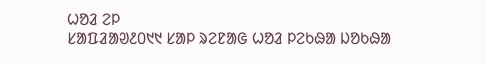ᱦᱚᱲ ᱮᱞ
ᱥᱟᱯᱲᱟᱣ᱒᱐᱑᱑ ᱥᱟᱞ ᱨᱮᱱᱟᱜ ᱦᱚᱲ ᱞᱮᱠᱷᱟ ᱡᱚᱠᱷᱟ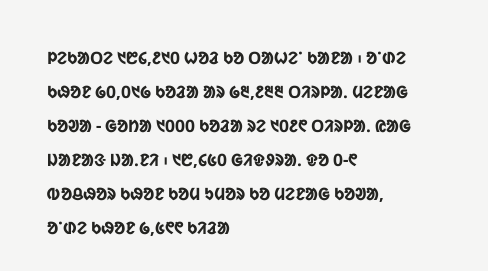ᱞᱮᱠᱟᱛᱮ ᱑᱘᱔,᱒᱑᱐ ᱦᱚᱲ ᱠᱚ ᱛᱟᱦᱮᱸ ᱠᱟᱱᱟ ᱾ ᱚᱸᱰᱮ ᱠᱷᱚᱱ ᱙᱐,᱐᱑᱙ ᱠᱚᱲᱟ ᱟᱨ ᱙᱓,᱒᱓᱓ ᱛᱤᱨᱞᱟᱹ ᱢᱮᱱᱟᱜ ᱠᱚᱣᱟ - ᱜᱚᱴᱟ ᱑᱐᱐᱐ ᱠᱚᱲᱟ ᱨᱮ ᱑᱐᱒᱖ ᱛᱤᱨᱞᱟᱹ ᱭᱟᱜ ᱡᱟᱱᱟᱝ ᱡᱟᱹᱱᱤ ᱾ ᱑᱘,᱔᱕᱐ ᱜᱤᱫᱽᱨᱟᱹ ᱫᱚ ᱐-᱖ ᱵᱚᱪᱷᱚᱨ ᱠᱷᱚᱱ ᱠᱚᱢ ᱩᱢᱚᱨ ᱠᱚ ᱢᱮᱱᱟᱜ ᱠᱚᱣᱟ, ᱚᱸᱰᱮ ᱠᱷᱚᱱ ᱙,᱕᱖᱖ ᱠᱤᱲᱟ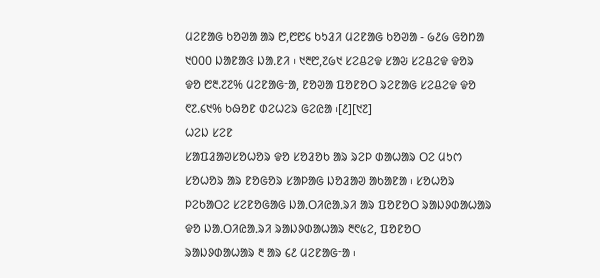ᱢᱮᱱᱟᱜ ᱠᱚᱣᱟ ᱟᱨ ᱘,᱘᱘᱔ ᱠᱩᱲᱤ ᱢᱮᱱᱟᱜ ᱠᱚᱣᱟ - ᱙᱒᱙ ᱜᱚᱴᱟ ᱑᱐᱐᱐ ᱡᱟᱱᱟᱝ ᱡᱟᱹᱱᱤ ᱾ ᱑᱓᱘,᱗᱙᱑ ᱥᱮᱪᱮᱫ ᱥᱟᱶ ᱥᱮᱪᱮᱫ ᱫᱚᱨ ᱫᱚ ᱘᱓.᱗᱗% ᱢᱮᱱᱟᱜᱼᱟ, ᱱᱚᱣᱟ ᱯᱚᱱᱚᱛ ᱨᱮᱱᱟᱜ ᱥᱮᱪᱮᱫ ᱫᱚ ᱖᱗.᱔᱑% ᱠᱷᱚᱱ ᱰᱮᱦᱮᱨ ᱜᱮᱭᱟ ᱾[᱒][᱑᱗]
ᱦᱮᱡ ᱥᱮᱱ
ᱥᱟᱯᱲᱟᱣᱥᱚᱦᱚᱨ ᱫᱚ ᱥᱚᱲᱚᱠ ᱟᱨ ᱨᱮᱞ ᱰᱟᱦᱟᱨ ᱛᱮ ᱢᱩᱬ ᱥᱚᱦᱚᱨ ᱟᱨ ᱱᱚᱜᱚᱨ ᱥᱟᱞᱟᱜ ᱡᱚᱲᱟᱣ ᱟᱠᱟᱱᱟ ᱾ ᱥᱚᱦᱚᱨ ᱞᱮᱠᱟᱛᱮ ᱥᱮᱱᱚᱜᱟᱜ ᱡᱟᱹᱛᱤᱭᱟᱹᱨᱤ ᱟᱨ ᱯᱚᱱᱚᱛ ᱨᱟᱡᱽᱰᱟᱦᱟᱨ ᱫᱚ ᱡᱟᱹᱛᱤᱭᱟᱹᱨᱤ ᱨᱟᱡᱽᱰᱟᱦᱟᱨ ᱓᱖᱕ᱮ, ᱯᱚᱱᱚᱛ ᱨᱟᱡᱽᱰᱟᱦᱟᱨ ᱓ ᱟᱨ ᱔᱒ ᱢᱮᱱᱟᱜᱼᱟ ᱾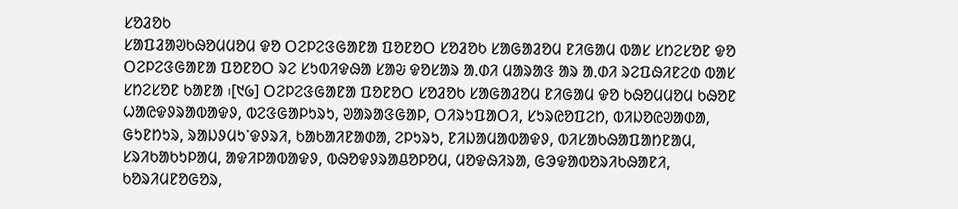ᱥᱚᱲᱚᱠ
ᱥᱟᱯᱲᱟᱣᱠᱷᱚᱢᱢᱚᱢ ᱫᱚ ᱛᱮᱞᱮᱝᱜᱟᱱᱟ ᱯᱚᱱᱚᱛ ᱥᱚᱲᱚᱠ ᱥᱟᱜᱟᱲᱚᱢ ᱱᱤᱜᱟᱢ ᱵᱟᱥ ᱥᱴᱮᱥᱚᱱ ᱫᱚ ᱛᱮᱞᱮᱝᱜᱟᱱᱟ ᱯᱚᱱᱚᱛ ᱨᱮ ᱥᱩᱵᱤᱫᱷᱟ ᱥᱟᱶ ᱫᱚᱥᱟᱨ ᱟᱹᱰᱤ ᱢᱟᱨᱟᱝ ᱟᱨ ᱟᱹᱰᱤ ᱨᱮᱯᱷᱤᱱᱮᱰ ᱵᱟᱥ ᱥᱴᱮᱥᱚᱱ ᱠᱟᱱᱟ ᱾[᱑᱙] ᱛᱮᱞᱮᱝᱜᱟᱱᱟ ᱯᱚᱱᱚᱛ ᱥᱚᱲᱚᱠ ᱥᱟᱜᱟᱲᱚᱢ ᱱᱤᱜᱟᱢ ᱫᱚ ᱠᱷᱚᱢᱢᱚᱢ ᱠᱷᱚᱱ ᱦᱟᱭᱫᱽᱨᱟᱵᱟᱫᱽ, ᱵᱮᱝᱜᱟᱞᱩᱨᱩ, ᱣᱟᱨᱟᱝᱜᱟᱞ, ᱛᱤᱨᱩᱯᱟᱛᱤ, ᱥᱩᱨᱭᱚᱯᱮᱴ, ᱵᱤᱡᱚᱭᱣᱟᱰᱟ, ᱜᱩᱱᱴᱩᱨ, ᱨᱟᱡᱽᱢᱩᱸᱫᱽᱨᱤ, ᱠᱟᱠᱟᱤᱱᱟᱰᱟ, ᱮᱞᱩᱨᱩ, ᱱᱤᱡᱟᱢᱟᱵᱟᱫᱽ, ᱵᱤᱥᱟᱠᱷᱟᱯᱟᱴᱱᱟᱢ, ᱥᱨᱤᱠᱟᱠᱩᱞᱟᱢ, ᱟᱫᱤᱞᱟᱵᱟᱫᱽ, ᱵᱷᱚᱫᱽᱨᱟᱪᱚᱞᱚᱢ, ᱢᱚᱫᱷᱤᱨᱟ, ᱜᱳᱫᱟᱵᱚᱨᱤᱠᱷᱟᱱᱤ, ᱠᱚᱨᱤᱢᱱᱚᱜᱚᱨ,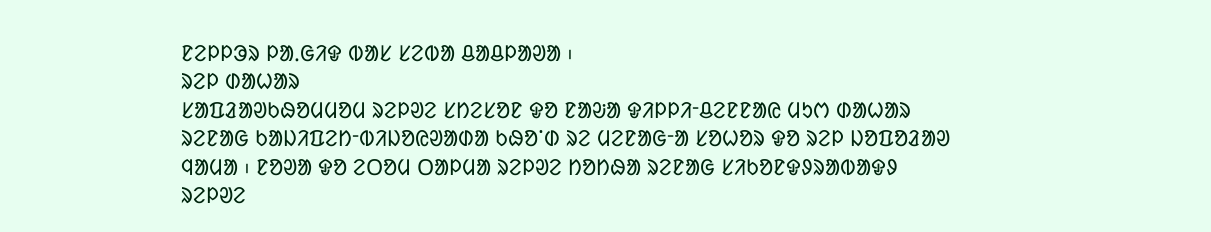ᱱᱮᱞᱞᱳᱨ ᱞᱟᱹᱜᱤᱫ ᱵᱟᱥ ᱥᱮᱵᱟ ᱪᱟᱪᱞᱟᱣᱟ ᱾
ᱨᱮᱞ ᱰᱟᱦᱟᱨ
ᱥᱟᱯᱲᱟᱣᱠᱷᱚᱢᱢᱚᱢ ᱨᱮᱞᱣᱮ ᱥᱴᱮᱥᱚᱱ ᱫᱚ ᱱᱟᱶᱟ ᱫᱤᱞᱞᱤᱼᱪᱮᱱᱱᱟᱭ ᱢᱩᱬ ᱰᱟᱦᱟᱨ ᱨᱮᱱᱟᱜ ᱠᱟᱡᱤᱯᱮᱴᱼᱵᱤᱡᱚᱭᱣᱟᱰᱟ ᱠᱷᱚᱸᱰ ᱨᱮ ᱢᱮᱱᱟᱜᱼᱟ ᱥᱚᱦᱚᱨ ᱫᱚ ᱨᱮᱞ ᱡᱚᱯᱚᱲᱟᱣ ᱧᱟᱢᱟ ᱾ ᱱᱚᱣᱟ ᱫᱚ ᱮᱛᱚᱢ ᱛᱟᱞᱢᱟ ᱨᱮᱞᱣᱮ ᱴᱚᱴᱷᱟ ᱨᱮᱱᱟᱜ ᱥᱤᱠᱚᱱᱫᱽᱨᱟᱵᱟᱫᱽ ᱨᱮᱞᱣᱮ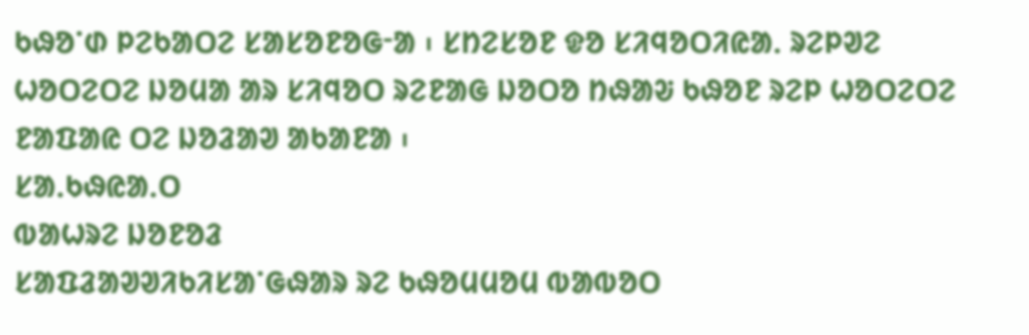ᱠᱷᱚᱸᱰ ᱞᱮᱠᱟᱛᱮ ᱥᱟᱥᱚᱱᱚᱜᱼᱟ ᱾ ᱥᱴᱮᱥᱚᱱ ᱫᱚ ᱥᱤᱧᱚᱛᱤᱭᱟᱹ ᱨᱮᱞᱣᱮ ᱦᱚᱛᱮᱛᱮ ᱡᱚᱢᱟ ᱟᱨ ᱥᱤᱧᱚᱛ ᱨᱮᱱᱟᱜ ᱡᱚᱛᱚ ᱴᱷᱟᱶ ᱠᱷᱚᱱ ᱨᱮᱞ ᱦᱚᱛᱮᱛᱮ ᱱᱟᱯᱟᱭ ᱛᱮ ᱡᱚᱲᱟᱣ ᱟᱠᱟᱱᱟ ᱾
ᱥᱟᱹᱠᱷᱭᱟᱹᱛ
ᱵᱟᱦᱨᱮ ᱡᱚᱱᱚᱲ
ᱥᱟᱯᱲᱟᱣᱣᱤᱠᱤᱥᱟᱸᱜᱷᱟᱨ ᱨᱮ ᱠᱷᱚᱢᱢᱚᱢ ᱵᱟᱵᱚᱛ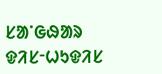ᱥᱟᱸᱜᱷᱟᱨ ᱫᱤᱥᱼᱦᱩᱫᱤᱥ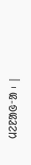ᱢᱮᱱᱟᱜᱼᱟ ᱾ |